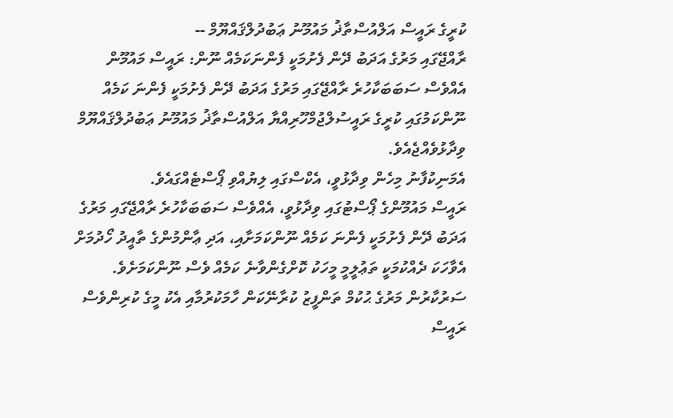ކުރީގެ ރައީސް އަލްއުސްތާޛު މައުމޫނު ޢަބުދުލްޤައްޔޫމް --
ރާއްޖޭގައި މަރުގެ އަދަބު ދޭން ފެށުމަކީ ފެންނަކަމެއް ނޫން: ރައީސް މައުމޫން
އެއްވެސް ސަބަބަކާހުރެ ރާއްޖޭގައި މަރުގެ އަދަބު ދޭން ފެށުމަކީ ފެންނަ ކަމެއް ނޫންކަމުގައި ކުރީގެ ރައީސުލްޖުމްހޫރިއްޔާ އަލްއުސްތާޛު މައުމޫނު ޢަބުދުލްޤައްޔޫމް ވިދާޅުވެއްޖެއެވެ.
އެމަނިކުފާނު މިހެން ވިދާޅުވީ، އެކްސްގައި ލިޔުއްވި ޕޯސްޓެއްގައެވެ.
ރައީސް މައުމޫންގެ ޕޯސްޓުގައި ވިދާޅުވީ، އެއްވެސް ސަބަބަކާހުރެ ރާއްޖޭގައި މަރުގެ އަދަބު ދޭން ފެށުމަކީ ފެންނަ ކަމެއް ނޫންކަމަށާއި، އަދި ޢާންމުންގެ ތާއީދު ހޯދުމަށް އެވާހަކަ ދެއްކުމަކީ ތަޢުލީމީ މީހަކު ކޮށްގެންވާނެ ކަމެއް ވެސް ނޫންކަމަށެވެ.
ސަރުކާރުން މަރުގެ ޙުކުމް ތަންފީޒު ކުރާނޭކަން ހާމަކުރުމާއި އެކު މީގެ ކުރިންވެސް ރައީސް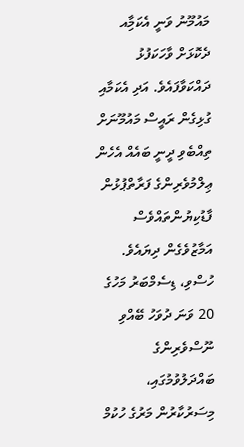މައުމޫނު ވަނީ އެކަމާިއ ދެކޮޅަށް ވާހަކަފުޅު ދައްކަވާފައެވެ. އަދި އެކަމާއި ގުޅިގެން ރައީސް މައުމޫނަށް ތިއްބެވި ދީނީ ބައެއް އެހެން ޢިލްމުވެރިންގެ ފަރާތްޕުޅުން ފާޑުކިޔުންތައްވެސް އަމާޒުވެގެން ދިޔައެވެ.
ހުސްވި، ޑިސެމްބަރު މަހުގެ 20 ވަނަ ދުވަހު ބޭއްވި ނޫސްވެރިންގެ ބައްދަލުވުމުގައި، މިސަރުކާރުން މަރުގެ ހުކުމް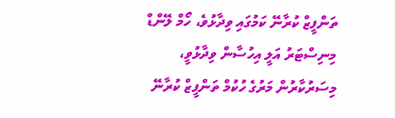ތަންފީޒް ކުރާނޭ ކަމުގައި ވިދާޅުވެ، ހޯމް ލޭންޑް މިނިސްޓަރު އަލީ އިހުސާން ވިދާޅުވީ، މިސަރުކާރުން މަރުގެ ހުކުމް ތަންފީޒް ކުރާނޭ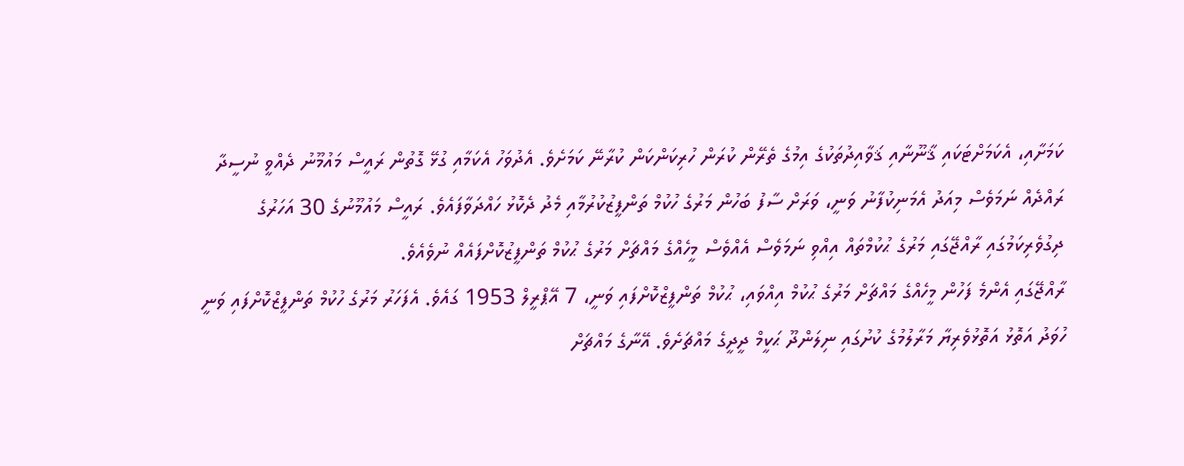ކަމަށާއި، އެކަމަށްޓަކައި ޤާނޫނާއި ޤަވާއިދުތަކުގެ އިމުގެ ތެރޭން ކުރަން ހުރިކަންކަން ކުރާނޭ ކަމަށެވެ. އެދުވަހު އެކަމާއި ގުޅޭ ގޮތުން ރައީސް މައުމޫނު ދެއްވީ ނުސީދާ ރައްދެއް ނަމަވެސް މިއަދު އެމަނިކުފާނު ވަނީ، ވަރަށް ސާފު ބަހުން މަރުގެ ހުކުމް ތަންފީޒުކުރުމާއި މެދު ދެކޮޅު ހައްދަވާފައެވެ. ރައީސް މައުމޫނުގެ 30 އަހަރުގެ ދިގުވެރިކަމުގައި ރާއްޖޭގައި މަރުގެ ޙުކުމްތައް އިއްވި ނަމަވެސް އެއްވެސް މީހެއްގެ މައްޗަށް މަރުގެ ޙުކުމް ތަންފީޒުކޮށްފައެއް ނުވެއެވެ.
ރާއްޖޭގައި އެންމެ ފަހުން މީހެއްގެ މައްޗަށް މަރުގެ ޙުކުމް އިއްވައި، ޙުކުމް ތަންފީޒްކޮށްފައި ވަނީ، 7 އޭޕްރީލް 1953 ގައެވެ. އެފަހަރު މަރުގެ ހުކުމް ތަންފީޒްކޮށްފައި ވަނީ ހުވަދު އަތޮޅު އަތޮޅުވެރިޔާ މަރާލުމުގެ ކުށުގައި ނިލަންދޫ ޙަކީމް ދީދީގެ މައްޗަށެވެ. އޭނާގެ މައްޗަށް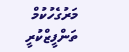މަރުގެހުކުމް ތަންފީޒްކުރީ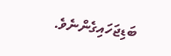ބަޑިޖަހައިގެންނެވެ.